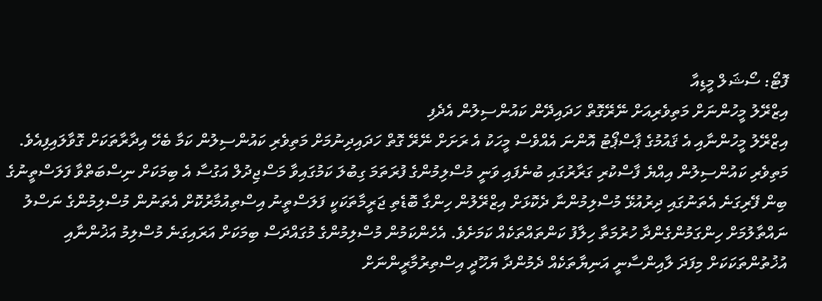ފޮޓޯ: ސޯޝަލް މީޑިއާ
އިޒްރޭލު މީހުންނަށް މަތިވެރިއަށް ނޭރޭގޮތް ހަދައިދޭން ކައުންސިލުން އެދެފި
އިޒްރޭލު މީހުންނާއި އެ ޤައުމުގެ ޕާސްޕޯޓު އޮންނަ އެއްވެސް މީހަކު އެ ރަށަށް ނޭރޭ ގޮތް ހަދައިދިނުމަށް މަތިވެރި ކައުންސިލުން ކަމާ ބެހޭ އިދާރާތަކަށް ގޮވާލައިފިއެވެ.
މަތިވެރި ކައުންސިލުން އިއްޔެ ފާސްކުރި ގަރާރުގައި ބުނެފައި ވަނީ މުސްލިމުންގެ ފުރަތަމަ ގިބުލަ ކަމުގައިވާ މަސްޖިދުލް އަގުސާ އެ ބިމަކަށް ނިސްބަތްވާ ފަލަސްތީނުގެ ބިން ފޭރިގަނެ އެތަނުގައި ދިރުއުޅޭ މުސްލިމުންނާ ދެކޮޅަށް އިޒްރޭލުން ހިންގާ ބޮޑެތި ޖަރީމާތަކަކީ ފަލަސްތީނު އިސްތިއުމާރުކޮށް އެތަނުން މުސްލިމުންގެ ނަސްލު ނައްތާލުމަށް ހިންގަމުންގެންދާ ހުރުމަތާ ހިލާފު ކަންތައްތަކެއް ކަމަށެވެ. އެހެންކަމުން މުސްލިމުންގެ މުގައްދަސް ބިމަކަށް އަރައިގަނެ މުސްލިމު އަޚުންނާއި އުޚުތުންތަކަކަށް މިފަދަ ލާއިންސާނީ އަނިޔާތަކެއް ދެމުންދާ ޔަހޫދީ އިސްތިރުމާރީންނަށް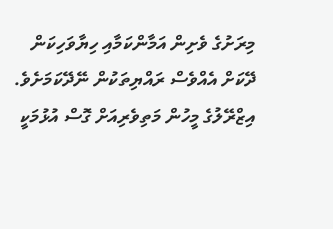މިރަށުގެ ވެށިން އަމާންކަމާއި ހިޔާވަހިކަން ދޭކަށް އެއްވެސް ރައްޔިތަކުން ނޭދޭކަމަށެވެ.
އިޒްރޭލުގެ މީހުން މަތިވެރިއަށް ގޮސް އުޅުމަކީ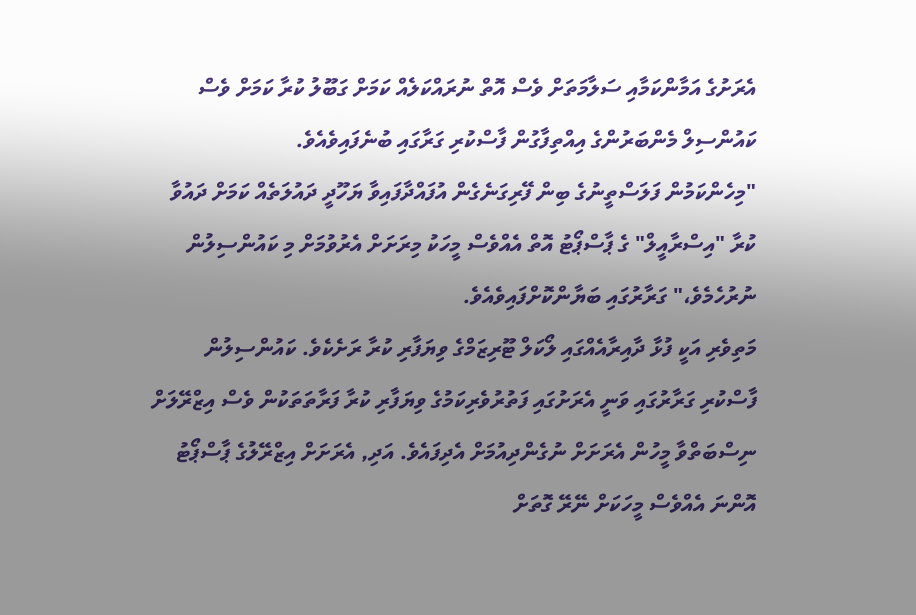އެރަށުގެ އަމާންކަމާއި ސަލާމަތަށް ވެސް އޮތް ނުރައްކަލެއް ކަމަށް ގަބޫލު ކުރާ ކަމަށް ވެސް ކައުންސިލް މެންބަރުންގެ އިއްތިފާގުން ފާސްކުރި ގަރާގައި ބުނެފައިވެއެވެ.
"މިހެންކަމުން ފަލަސްތީނުގެ ބިން ފޭރިގަނެގެން އުފައްދާފައިވާ ޔަހޫދީ ދައުލަތެއް ކަމަށް ދައުވާ ކުރާ "އިސްރާއީލް" ގެ ޕާސްޕޯޓު އޮތް އެއްވެސް މީހަކު މިރަށަށް އެރުވުމަށް މި ކައުންސިލުން ނުރުހެމެވެ،" ގަރާރުގައި ބަޔާންކޮށްފައިވެއެވެ.
މަތިވެރި އަކީ ފުޅާ ދާއިރާއެއްގައި ލޯކަލް ޓޫރިޒަމްގެ ވިޔަފާރި ކުރާ ރަށެކެވެ. ކައުންސިލުން ފާސްކުރި ގަރާރުގައި ވަނީ އެރަށުގައި ފަތުރުވެރިކަމުގެ ވިޔަފާރި ކުރާ ފަރާތަތަކުން ވެސް އިޒްރޭލަށް ނިސްބަތްވާ މީހުން އެރަށަށް ނުގެންދިއުމަށް އެދިފައެވެ. އަދި, އެރަށަށް އިޒްރޭލުގެ ޕާސްޕޯޓު އޮންނަ އެއްވެސް މީހަކަށް ނޭރޭ ގޮތަށް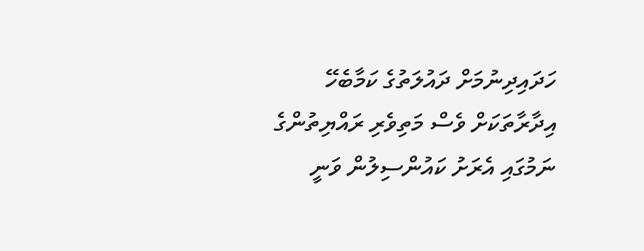ހަދައިދިނުމަށް ދައުލަތުގެ ކަމާބެހޭ އިދާރާތަކަށް ވެސް މަތިވެރި ރައްޔިތުންގެ ނަމުގައި އެރަށު ކައުންސިލުން ވަނީ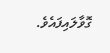ގޮވާލައިފައެވެ.